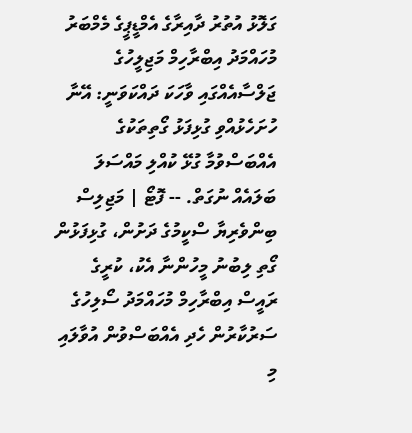ގަލޮޅު އުތުރު ދާއިރާގެ އެމްޑީޕީގެ މެމްބަރު މުހައްމަދު އިބްރާހިމް މަޖިލީހުގެ ޖަލްސާއެއްގައި ވާހަކަ ދައްކަވަނީ: އޭނާ ހުށަހެޅުއްވި ގުޅިފަޅު ގޯތިތަކުގެ އެއްބަސްވުމާ ގުޅޭ ކުއްލި މައްސަލަ ބަލައެއް ނުގަތް. -- ފޮޓޯ | މަޖިލިސް
ބިންވެރިޔާ ސްކީމުގެ ދަށުން، ގުޅިފަޅުން ގޯތި ލިބުނު މީހުންނާ އެކު، ކުރީގެ ރައީސް އިބްރާހިމް މުހައްމަދު ސޯލިހުގެ ސަރުކާރުން ހެދި އެއްބަސްވުން އުވާލައި މި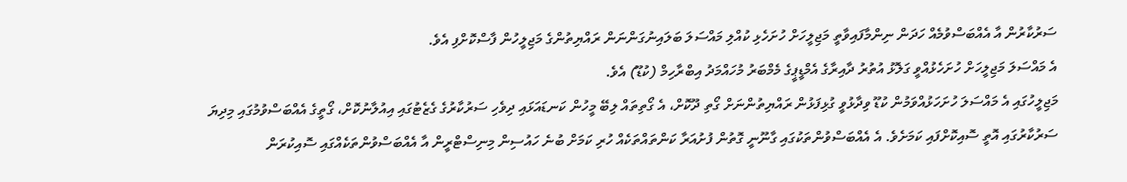ސަރުކާރުން އާ އެއްބަސްވުމެއް ހަދަން ނިންމާފައިވާތީ މަޖިލީހަށް ހުށަހެޅި ކުއްލި މައްސަލަ ބަލައިނުގަންނަން ރައްޔިތުންގެ މަޖިލީހުން ފާސްކޮށްފި އެވެ.
އެ މައްސަލަ މަޖިލީހަށް ހުށަހެޅުއްވީ ގަލޮޅު އުތުރު ދާއިރާގެ އެމްޑީޕީގެ މެމްބަރު މުހައްމަދު އިބްރާހިމް (ކުޑޫ) އެވެ.
މަޖިލީހުގައި އެ މައްސަލަ ހުށަހަޅުއްވަމުން ކުޑޫ ވިދާޅުވީ ގުޅިފަޅުން ރައްޔިތުންނަށް ގޯތި ދޫކޮށް، އެ ގޯތިތައް ލިބޭ މީހުން ކަނޑައަޅައި ދިވެހި ސަރުކާރުގެ ގެޒެޓުގައި އިއުލާނުކޮށް، ގޯތީގެ އެއްބަސްވުމުގައި މިދިޔަ ސަރުކާރުގައި އޮތީ ސޮއިކޮށްފައި ކަމަށެވެ. އެ އެއްބަސްވުންތަކުގައި ގާނޫނީ ގޮތުން ފުށުއަރާ ކަންތައްތަކެއް ހުރި ކަމަށް ބުނެ ހައުސިން މިނިސްޓްރީން އާ އެއްބަސްވުންތަކެއްގައި ސޮއިކުރަން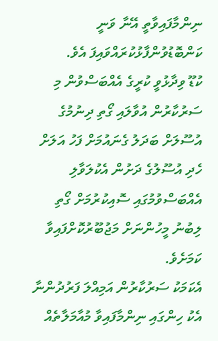ނިންމާފައިވާތީ އޭނާ ވަނީ ކަންބޮޑުވުންފާޅުކުރައްވައިފަ އެވެ.
ކުޑޫ ވިދާޅުވީ ކުރީގެ އެއްބަސްވުން މި ސަރުކާރުން އުވާލައި ގޯތި ދިނުމުގެ އުސޫލަށް ބަދަލު ގެނައުމަށް ފަހު އަލަށް ހެދި އުސޫލުގެ ދަށުން އެކުލަވާލި އެއްބަސްވުމުގައި ސޮއިކުރުމަށް ގޯތި ލިބުނު މީހުންނަށް މަޖުބޫރުކޮށްފައިވާ ކަމަށެވެ.
އެކަމަކު ސަރުކާރުން އަމިއްލަ ފަރުދުންނާ އެކު ހިންގައި ނިންމާފައިވާ މުއާމަލާތެއް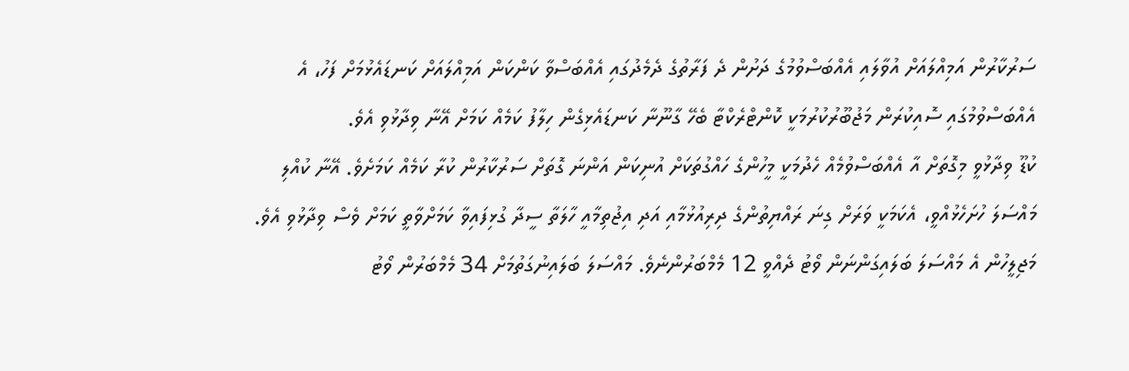ސަރުކާރުން އަމިއްލައަށް އުވާލައި އެއްބަސްވުމުގެ ދަށުން ދެ ފަރާތުގެ ދެމެދުގައި އެއްބަސްވާ ކަންކަން އަމިއްލައަށް ކަނޑައެޅުމަށް ފަހު، އެ އެއްބަސްވުމުގައި ސޮއިކުރަން މަޖުބޫރުކުރުމަކީ ކޮންޓްރެކްޓާ ބެހޭ ގާނޫނާ ކަނޑައެޅިގެން ހިލާފު ކަމެއް ކަމަށް އޭނާ ވިދާޅުވި އެވެ.
ކުޑޫ ވިދާޅުވީ މިގޮތަށް އާ އެއްބަސްވުމެއް ހެދުމަކީ މީހުންގެ ހައްގުތަކަށް އުނިކަން އަންނަ ގޮތަށް ސަރުކާރުން ކުރާ ކަމެއް ކަމަށެވެ. އޭނާ ކުއްލި މައްސަލަ ހުށަހެޅުއްވީ، އެކަމަކީ ވަރަށް ގިނަ ރައްޔިތުންގެ ދިރިއުޅުމާއި އަދި އިޖުތިމާއީ ހާލަތާ ސީދާ ގުޅިފައިވާ ކަމަށްވާތީ ކަމަށް ވެސް ވިދާޅުވި އެވެ.
މަޖިލީހުން އެ މައްސަލަ ބަލައިގަންނަން ވޯޓު ދެއްވީ 12 މެމްބަރުންނެވެ. މައްސަލަ ބަލައިނުގަތުމަށް 34 މެމްބަރުން ވޯޓު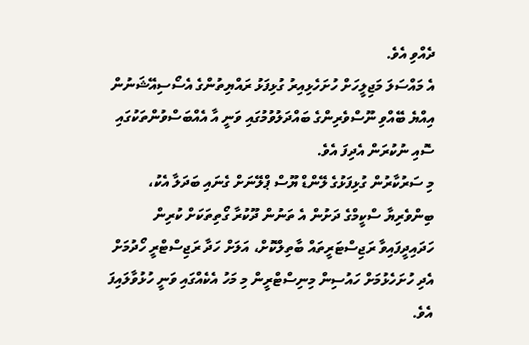ދެއްވި އެވެ.
އެ މައްސަލަ މަޖިލީހަށް ހުށަހެޅިއިރު ގުޅިފަޅު ރައްޔިތުންގެ އެސޯސިއޭޝަނުން އިއްޔެ ބޭއްވި ނޫސްވެރިންގެ ބައްދަލުވުމުގައި ވަނީ އާ އެއްބަސްވުންތަކުގައި ސޮއި ނުކުރަން އެދިފަ އެވެ.
މި ސަރުކާރުން ގުޅިފަޅުގެ ލޭންޑް ޔޫސް ޕްލޭނަށް ގެނައި ބަދަލާ އެކު، ބިންވެރިޔާ ސްކީމްގެ ދަށުން އެ ތަނުން ދޫކުރާ ގޯތިތަކަށް ކުރިން ހަދައިދީފައިވާ ރަޖިސްޓަރީތައް ބާތިލްކޮށް، އަލަށް ހަދާ ރަޖިސްޓްރީ ހޯދުމަށް އެދި ހުށަހެޅުމަށް ހައުސިން މިނިސްޓްރީން މި މަހު އެކެއްގައި ވަނީ ހުޅުވާލައިފަ އެވެ.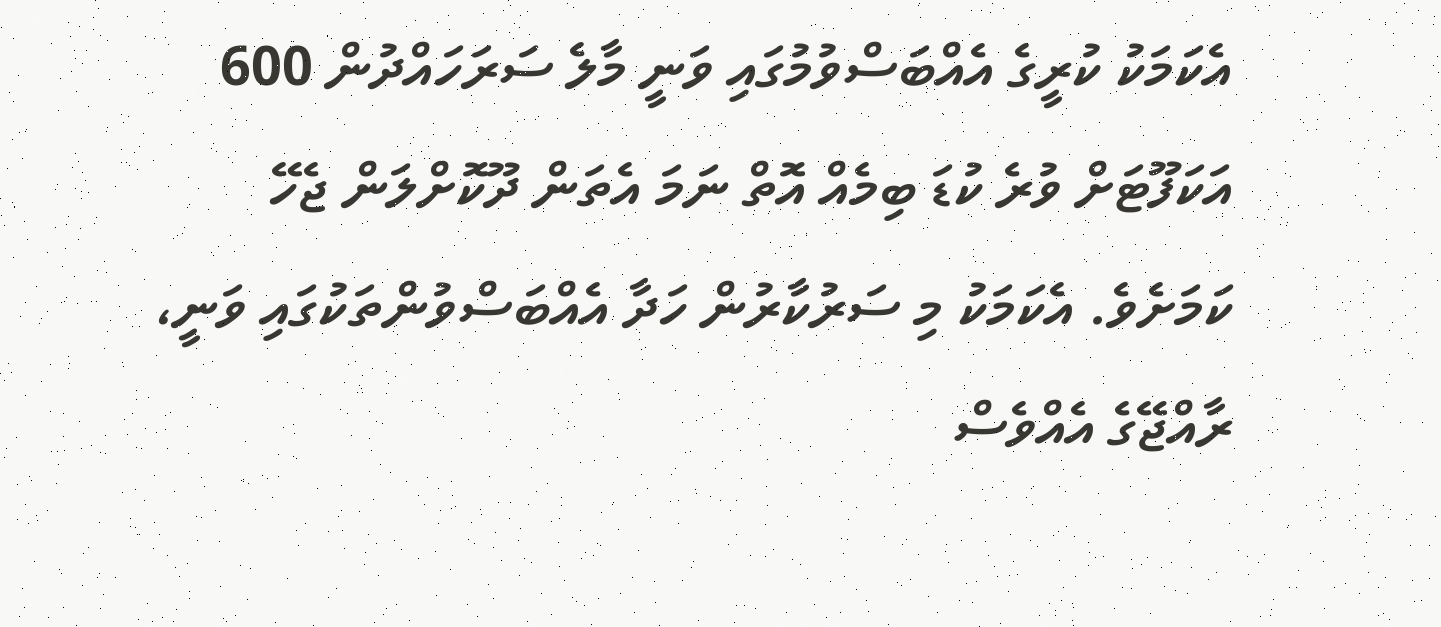އެކަމަކު ކުރީގެ އެއްބަސްވުމުގައި ވަނީ މާލެ ސަރަހައްދުން 600 އަކަފޫޓަށް ވުރެ ކުޑަ ބިމެއް އޮތް ނަމަ އެތަން ދޫކޮށްލަން ޖެހޭ ކަމަށެވެ. އެކަމަކު މި ސަރުކާރުން ހަދާ އެއްބަސްވުންތަކުގައި ވަނީ، ރާއްޖޭގެ އެއްވެސް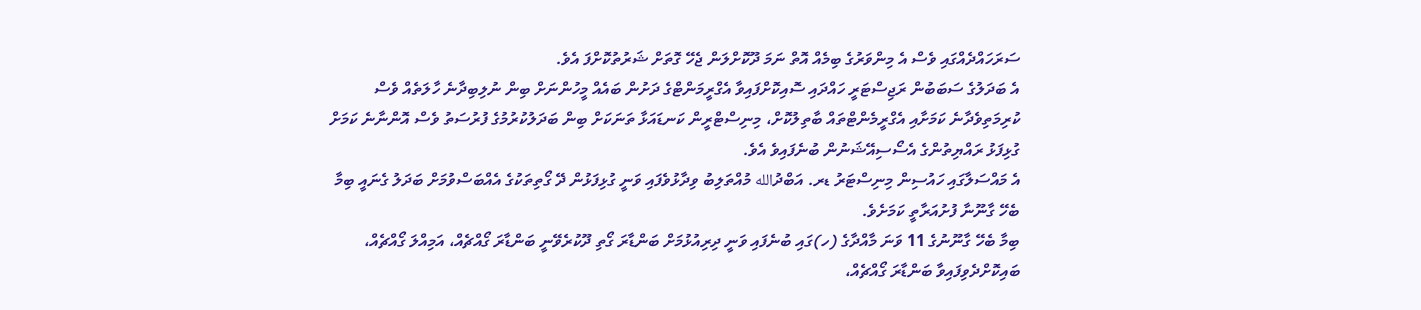ސަރަހައްދެއްގައި ވެސް އެ މިންވަރުގެ ބިމެއް އޮތް ނަމަ ދޫކޮށްލަން ޖެހޭ ގޮތަށް ޝަރުތުކޮށްފަ އެވެ.
އެ ބަދަލުގެ ސަބަބުން ރަޖިސްޓަރީ ހައްދައި ސޮއިކޮށްފައިވާ އެގްރީމަންޓްގެ ދަށުން ބައެއް މީހުންނަށް ބިން ނުލިބިދާނެ ހާލަތެއް ވެސް ކުރިމަތިވެދާނެ ކަމަށާއި އެގްރީމެންޓްތައް ބާތިލުކޮށް، މިނިސްޓްރީން ކަނޑައަޅާ ތަނަކަށް ބިން ބަދަލުކުރުމުގެ ފުރުސަތު ވެސް އޮންނާނެ ކަމަށް ގުޅިފަޅު ރައްޔިތުންގެ އެސޯސިއޭޝަނުން ބުނެފައިވެ އެވެ.
އެ މައްސަލާގައި ހައުސިން މިނިސްޓަރު ޑރ. އަބްދުالله މުއްތަލިބު ވިދާޅުވެފައި ވަނީ ގުޅިފަޅުން ދޭ ގޯތިތަކުގެ އެއްބަސްވުމަށް ބަދަލު ގެނައީ ބިމާ ބެހޭ ގާނޫނާ ފުށުއަރާތީ ކަމަށެވެ.
ބިމާ ބެހޭ ގާނޫނުގެ 11 ވަނަ މާއްދާގެ (ހ)ގައި ބުނެފައި ވަނީ ދިރިއުޅުމަށް ބަންޑާރަ ގޯތި ދޫކުރެވޭނީ ބަންޑާރަ ގޯއްޗެއް، އަމިއްލަ ގޯއްޗެއް، ބައިކޮށްދެވިފައިވާ ބަންޑާރަ ގޯއްޗެއް،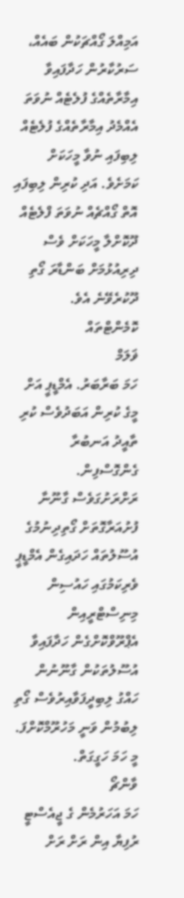އަމިއްލަ ގޯއްޗަކުން ބައެއް، ސަރުކާރުން ހަދާފައިވާ އިމާރާތެއްގެ ފުލެޓެއް ނުވަތަ އެއްމެދު އިމާރާތެއްގެ ފުލެޓެއް ލިބިފައި ނުވާ މީހަކަށް ކަމަށެވެ. އަދި ކުރިން ލިބިފައި އޮތް ގޯއްޗެއް ނުވަތަ ފްލެޓެއް ދޫކޮށްލާ މީހަކަށް ވެސް ދިރިއުޅުމަށް ބަންޑާރަ ގޯތި ދޫކުރެވޭނެ އެވެ.
ކޮމެންޓްތައް
ޥަލަމް
ހަމަ ބަރާބަރު. އެމްޑީޕީ އަށް މީގެ ކުރިން އަބަދުވެސް ކުރި ތާއީދު އަނބުރާ ގެންގޮސްފިން. ރަށްރަށުގަވެސް ގާނޫނާ ފުށުއަރާގޮތަށް ގޯތިދިނުމުގެ އުސޫލުތައް ހަދައިގެން އެމްޑީޕީ ވެރިކަމުގައި ހައުސިން މިނިސްޓްރީއިން އެޕްރޫވްކޮށްގެން ހަދާފައިވާ އުސޫލުތަކުން ގާނޫނުން ހައްގު ލިބިދީފަވާއިރުވެސް ގޯތި ލިބުމުން ވަނީ މަހުރޫމްކޮށްފަ. މީ ހަމަ ހަގީގަތް.
ވާންޗޯ
ހަމަ އަހަރުމެން ގެ ޖީއެސްޓީ ރުފިޔާ އިން ރަށް ރަށް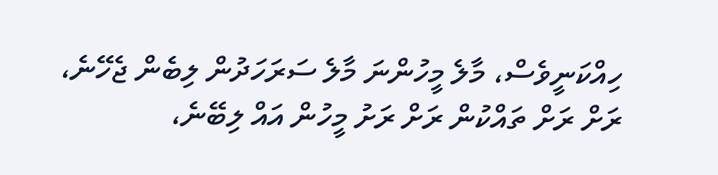ހިއްކަނީވެސް، މާލެ މީހުންނަ މާލެ ސަރަހަދުން ލިބެން ޖެހޭނެ، ރަށް ރަށް ތައްކުން ރަށް ރަށު މީހުން އައް ލިބޭނެ،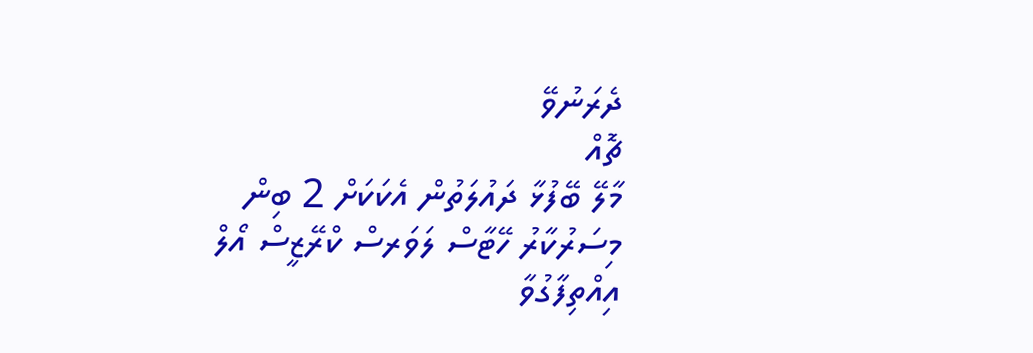ދެރަނުވޭ
ޗޮއް
މާލޭ ބޭފުޅާ ދައުލަތުން އެކަކަށް 2 ބިން މިސަރުކާރު ހޭޓާސް ލަވަރސް ކްރޭޒީސް އޯލް އިއްތިފާގުވާ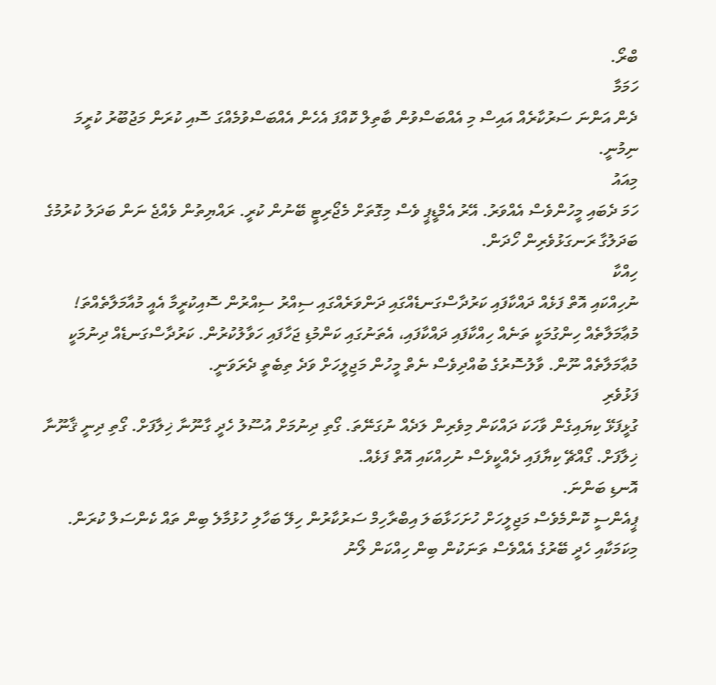ބްރޯ.
ހަމަމާ
ދެން އަންނަ ސަރުކާރެއް އައިސް މި އެއްބަސްވުން ބާތިލް ކޮއްފަ އެހެން އެއްބަސްވުމެއްގަ ސޮއި ކުރަން މަޖުބޫރު ކުރީމަ ނިމުނީ.
މިއައު
ހަމަ ދެބައި މީހުންވެސް އެއްވަރު. އޭރު އެމްޑީޕީ ވެސް މިގޮތަށް މެޖޯރިޓީ ބޭނުން ކުރީ. ރައްޔިތުން ވެއްޖެ ނަން ބަދަލު ކުރުމުގެ ބަދަލުގާ ރަނގަޅުވެރިން ހޯދަން.
ހިއްކާ
ނުހިއްކައި އޮތް ފަޅެއް ދައްކާފައި ކަރުދާސްގަނޑެއްގައި ދަންވަރެއްގައި ސިއްރު ސިއްރުން ސޮއިކުރީމާ އެއީ މުއާމަލާތެއްތަ! މުޢާމަލާތެއް ހިންގުމަކީ ތަނެއް ހިއްކާފައި ދައްކާފައި، އެތަނުގައި ކަންމުޑި ޖަހާފައި ހަވާލުކުރުން. ކަރުދާސްގަނޑެއް ދިނުމަކީ މުޢާމަލާތެއް ނޫން. ވާލުސޮރުގެ ބުއްދިވެސް ނެތް މީހުން މަޖިލީހަށް ވަދެ ތިބެތީ ދެރަވަނީ.
ފަޅުވެރި
ގުޅީފަޅޭ ކިޔައިގެން ވާހަކަ ދައްކަން މިވެރިން ލަދެއް ނުގަނޭތަ. ގޯތި ދިނުމަށް އުސޫލު ހެދީ ގާނޫނާ ޚިލާފަށް. ގޯތި ދިނީ ޤާނޫނާ ޚިލާފަށް. ގޯއްޗޭ ކިޔާފައި ދެއްކީވެސް ނުހިއްކައި އޮތް ފަޅެއް.
އޮނޑި ބަންނަ.
ޕީއެންސީ ކޮންމެވެސް މަޖިލީހަށް ހުށަހަޅާބަލަ އިބްރާހިމް ސަރުކާރުން ހިލޭ ބަހާލި ހުޅުމާލެ ބިން ތައް ކެންސަލް ކުރަން. މިކަމަކާއި ހެދީ ބޭރުގެ އެއްވެސް ތަނަކުން ބިން ހިއްކަން ލޯނު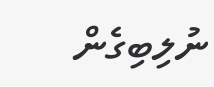ނުލިބިގެން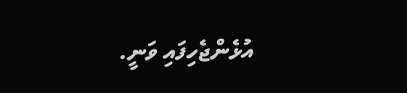އުޅެންޖެހިފައި ވަނީ.